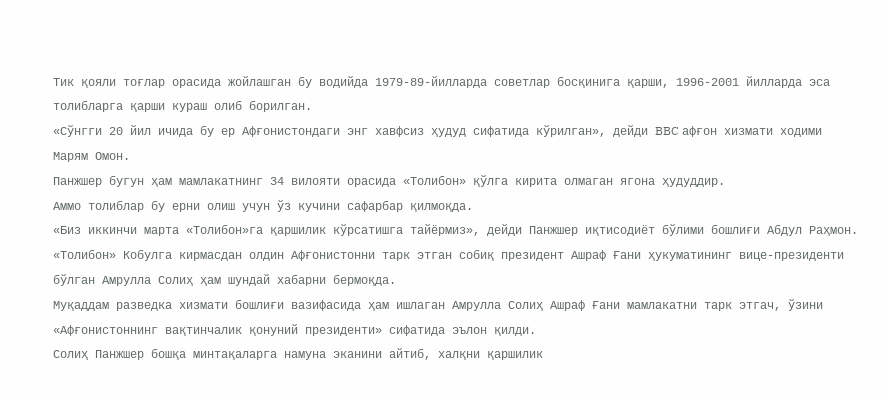Тик қояли тоғлар орасида жойлашган бу водийда 1979-89-йилларда советлар босқинига қарши, 1996-2001 йилларда эса толибларга қарши кураш олиб борилган.
«Сўнгги 20 йил ичида бу ер Афғонистондаги энг хавфсиз ҳудуд сифатида кўрилган», дейди BBC афғон хизмати ходими Марям Омон.
Панжшер бугун ҳам мамлакатнинг 34 вилояти орасида «Толибон» қўлга кирита олмаган ягона ҳудуддир.
Аммо толиблар бу ерни олиш учун ўз кучини сафарбар қилмоқда.
«Биз иккинчи марта «Толибон»га қаршилик кўрсатишга тайёрмиз», дейди Панжшер иқтисодиёт бўлими бошлиғи Абдул Раҳмон.
«Толибон» Кобулга кирмасдан олдин Афғонистонни тарк этган собиқ президент Ашраф Ғани ҳукуматининг вице-президенти бўлган Амрулла Солиҳ ҳам шундай хабарни бермоқда.
Муқаддам разведка хизмати бошлиғи вазифасида ҳам ишлаган Амрулла Солиҳ Ашраф Ғани мамлакатни тарк этгач, ўзини «Афғонистоннинг вақтинчалик қонуний президенти» сифатида эълон қилди.
Солиҳ Панжшер бошқа минтақаларга намуна эканини айтиб, халқни қаршилик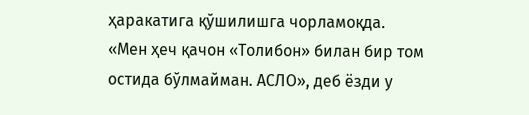ҳаракатига қўшилишга чорламоқда.
«Мен ҳеч қачон «Толибон» билан бир том остида бўлмайман. АСЛО», деб ёзди у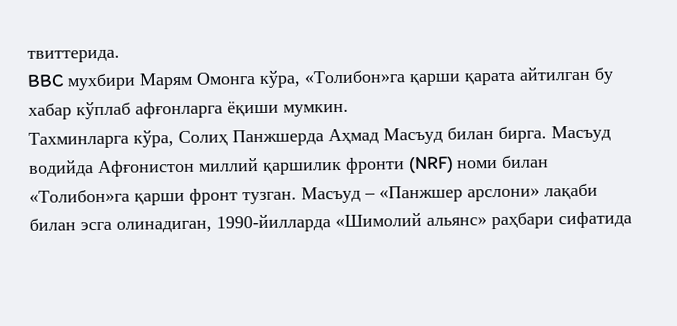твиттерида.
BBC мухбири Марям Омонга кўра, «Толибон»га қарши қарата айтилган бу хабар кўплаб афғонларга ёқиши мумкин.
Тахминларга кўра, Солиҳ Панжшерда Аҳмад Масъуд билан бирга. Масъуд водийда Афғонистон миллий қаршилик фронти (NRF) номи билан «Толибон»га қарши фронт тузган. Масъуд – «Панжшер арслони» лақаби билан эсга олинадиган, 1990-йилларда «Шимолий альянс» раҳбари сифатида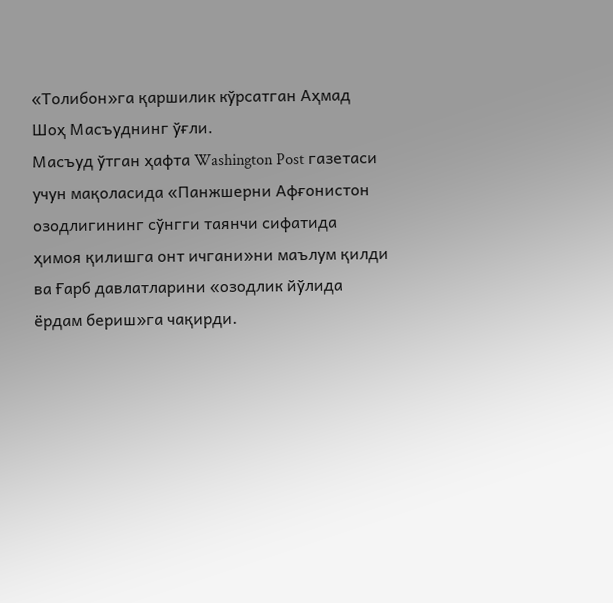«Толибон»га қаршилик кўрсатган Аҳмад Шоҳ Масъуднинг ўғли.
Масъуд ўтган ҳафта Washington Post газетаси учун мақоласида «Панжшерни Афғонистон озодлигининг сўнгги таянчи сифатида ҳимоя қилишга онт ичгани»ни маълум қилди ва Ғарб давлатларини «озодлик йўлида ёрдам бериш»га чақирди.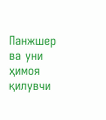Панжшер ва уни ҳимоя қилувчи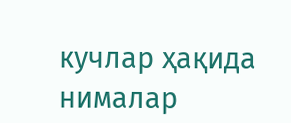кучлар ҳақида нималар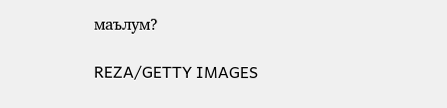маълум?

REZA/GETTY IMAGES